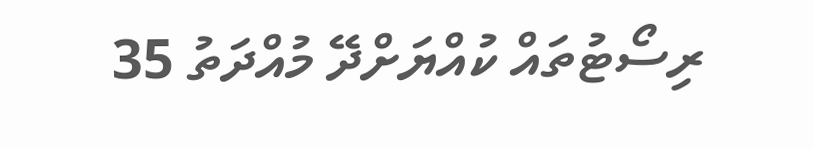ރިސޯޓުތައް ކުއްޔަށްދޭ މުއްދަތު 35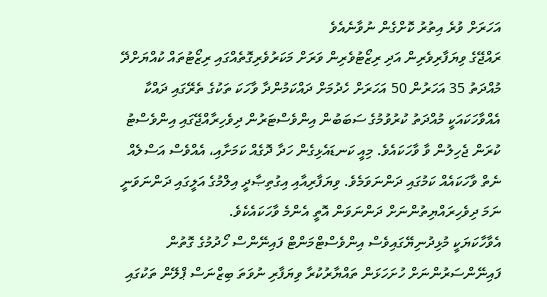އަހަރަށް ވުރެ އިތުރު ކޮށްގެން ނުވާނެއެވެ
ރައްޖޭގެ ވިޔަފާރިވެރިން އަދި ރިޒޯޓުވެރިން ވަރަށް މަކަރުވެރިގޮތެއްގައި ރިޒޯޓުތައް ކުއްޔަށްދޭ މުއްދަތު 35 އަހަރުން 50 އަހަރަށް ހެދުމަށް ދައްކަމުންދާ ވާހަކަ ތަކުގެ ތެރޭގައި ދައްކާ އެއްވާހަކައަކީ މުއްދަތު ކުރުވުމުގެ ސަބަބުން އިންވެސްޓަރުން ދިވެހިރާއްޖޭގައި އިންވެސްޓު ކުރަން ޖެހިލުން ވާ ވާހަކައެވެ. މިއީ ކަނޑައެޅިގެން ހަދާ ދޮގެއް ކަމަށާއި، އެއްވެސް އަސްލެއް ނެތް ވާހަކައެއް ކަމުގައި ދަންނަވަމެވެ. ވިޔަފާރިއާއި އިގުތިޞާދީ އިލްމުގެ އަލީގައި ދަންނަވަނީ ނަމަ ދިވެހިރައްޔިތުންނަށް ދަންނަވަން އޮތީ އެންމެ ވާހަކައެކެވެ.
އެވާހާކަޔަކީ މުޅިދުނިޔޭގައިވެސް އިންވެސްޓްމަންޓް ފައިނޭންސް ހޯދުމުގެ ގޮތުން ފައިނޭންސަރުންނަށް ހުށަހަޅަން ތައްޔާރުކުރާ ވިޔަފާރި ނުވަތަ ބިޒްނަސް ޕްލޭން ތަކުގައި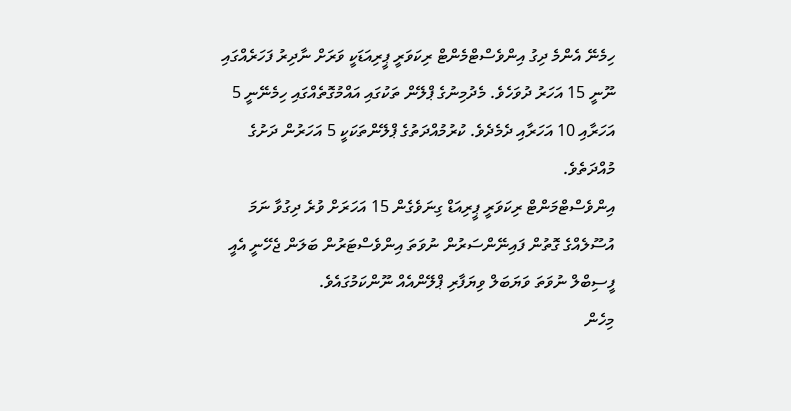ހިމެނޭ އެންމެ ދިގު އިންވެސްޓްމެންޓް ރިކަވަރީ ޕީރިއަޑަކީ ވަރަށް ނާދިރު ފަހަރެއްގައި ނޫނީ 15 އަހަރު ދުވަހެވެ. މެދުމިނުގެ ޕްލޭން ތަކުގައި އައްމުގޮތެއްގައި ހިމެނޭނީ 5 އަހަރާއި 10 އަހަރާއި ދެމެދެވެ. ކުރުމުއްދަތުގެ ޕްލޭންތަކަކީ 5 އަހަރުން ދަށުގެ މުއްދަތެވެ.
އިންވެސްޓްމަންޓް ރިކަވަރީ ޕީރިއަޑް ގިނަވެގެން 15 އަހަރަށް ވުރެ ދިގުވާ ނަމަ އުސޫލެއްގެ ގޮތުން ފައިނޭންސަރުން ނުވަތަ އިންވެސްޓަރުން ބަލަން ޖެހޭނީ އެއީ ފީސިބްލް ނުވަތަ ވަޔަބަލް ވިޔަފާރި ޕްލޭންއެއް ނޫންކަމުގައެވެ.
މިހެން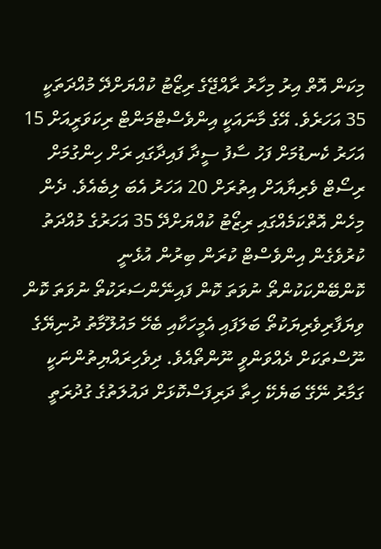މިކަން އޮތް އިރު މިހާރު ރާއްޖޭގެ ރިޒޯޓު ކުއްޔަށްދޭ މުއްދަތަކީ 35 އަހަރެވެ. އޭގެ މާނައަކީ އިންވެސްޓްމަންޓް ރިކަވަރީއަށް 15 އަހަރު ކެނޑުމަށް ފަހު ސާފު ސީދާ ފައިދާގައި ރަށް ހިންގުމަށް ރިސޯޓް ވެރިޔާއަށް އިތުރަށް 20 އަހަރު އެބަ ލިބެއެވެ. ދެން މިހެން އޮތްކަމެއްގައި ރިޒޯޓު ކުއްޔަށްދޭ 35 އަހަރުގެ މުއްދަތު ކުރުވެގެން އިންވެސްޓް ކުރަން ބިރުން އުޅެނީ ކޮންބޭންކަކުންތޯ ނުވަތަ ކޮން ފައިނޭންސަރަކުތޯ ނުވަތަ ކޮން ވިޔަފާރިވެރިޔަކުތޯ ބަލަފައި އެމީހަކާއި ބެހޭ މައުލޫމާތު ދުނިޔޭގެ ނޫސްތަކަށް ދެއްވަންވީ ނޫންތޯއެވެ. ދިވެހިރައްޔިތުންނަކީ ގަމާރު ނޭގޭ ބަޔެކޭ ހިތާ ދަރިފަސްކޮޅަށް ދައުލަތުގެ ގުދުރަތީ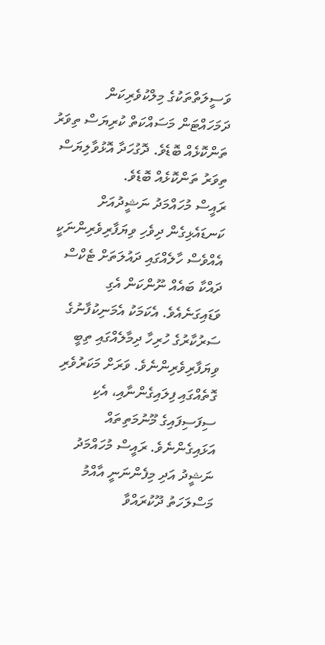ވަސީލަތްތަކުގެ މިލްކުވެރިކަން ދަމަހައްޓަން މަސައްކަތް ކުރިޔަސް ތިވަރު ތަންކޮޅެއް ބޮޑެވެ. ދޮގުހަދާ އޮޅުވާލިޔަސް ތިވަރު ތަންކޮޅެއް ބޮޑެވެ.
ރައީސް މުހައްމަދު ނަޝީދުއަށް ކަނޑައެޅިގެން ދިވެހި ވިޔަފާރިވެރިންނަކީ އެއްވެސް ހާލެއްގައި ދައުލަތަށް ޓެކްސް ދައްކާ ބައެއް ނޫންކަން އެގި ވަޑައިގަނެއެވެ. އެކަމަކު އެމަނިކުފާނުގެ ސަރުކާރުގެ ހުރިހާ ދިމާލެއްގައި ތިބީ ވިޔަފާރިވެރިންނެވެ. ވަރަށް މަކަރުވެރި ގޮތެއްގައި ފިލައިގެންނާއި، އެކި ސިފަސިފައިގެ މޫނުމަތިތައް އަޅައިގެންނެވެ. ރައީސް މުހައްމަދު ނަޝީދު އަދި މިފެންނަނީ އާއްމު މަސްލަހަތު ދޫކުރައްވާ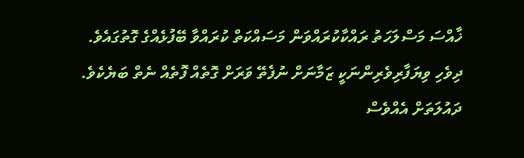ޚާއްސަ މަސްލަހަތު ރައްކާކުރައްވަން މަސައްކަތް ކުރައްވާ ބޭފުޅެއްގެ ގޮތުގައެވެ.
ދިވެހި ވިޔަފާރިވެރިންނަކީ ޒަމާނަށް ނުފެތޭ ވަރަށް ގޮތެއް ފޮތެއް ނެތް ބަޔެކެވެ. ދައުލަތަށް އެއްވެސް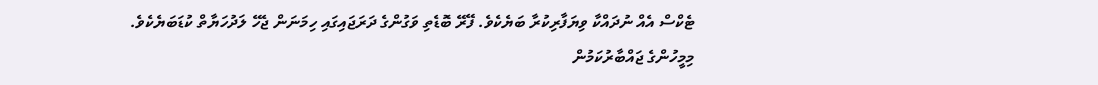ޓެކްސް އެއް ނުދައްކާ ވިޔަފާރިކުރާ ބަޔެކެވެ. ފޭރޭ ބޮޑެތި ވަގުންގެ ދަރަޖައިގައި ހިމަނަން ޖެހޭ ލަދުހަޔާތް ކުޑަބަޔެކެވެ.
މިމީހުންގެ ޖައްބާރުކަމުން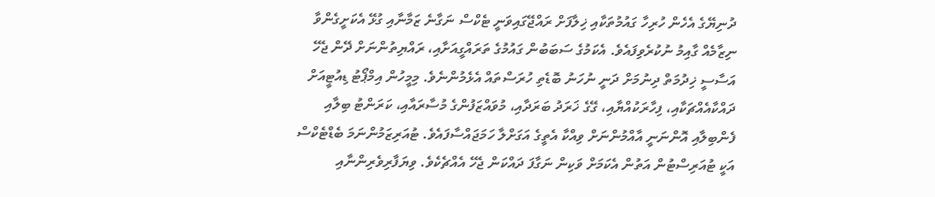ދުނިޔޭގެ އެހެން ހުރިހާ ގައުމުތަކާއި ޚިލާފަށް ރައްޖޭގައިވަނީ ޓެކްސް ނަގާނެ ޒަމާނާއި ގުޅޭ އެކަށީގެންވާ ނިޒާމެއް ގާއިމު ނުކުރެވިފައެވެ. އެކަމުގެ ސަބަބުން ގައުމުގެ ތަރައްގީއަށާއި، ރައްޔިތުންނަށް ދޭން ޖެހޭ އަސާސީ ޚިދުމަތް ދިނުމަށް ދަނީ ނުހަނު ބޮޑެތި ހުރަސްތައް އެޅެމުންނެވެ. މިމީހުން އިމްޕޯޓު ޑިއުޓީއަށް ދައްކާއެއްޗަކާއި، ފިހާރަކުއްޔާއި، ގޭގެ ޚަރަދު ބަރަދާއި، މުވައްޒަފުންގެ މުސާރައާއި، ކަރަންޓު ބިލާއި ފެންބިލާއި އޮންނަނީ އާއްމުންނަށް ވިއްކާ އެތީގެ އަގަށްލާ ހަމަޖައްސާފައެވެ. ޓުއަރިޒަމުންނަމަ ބެޑްޓެކްސް އަކީ ޓުއަރިސްޓުން އަތުން އެކަމަށް ވަކިން ނަގާފަ ދައްކަން ޖެހޭ އެއްޗެކެވެ. ވިޔަފާރިވެރިންނާއި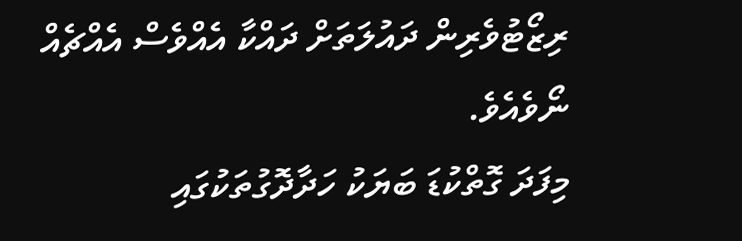ރިޒޯޓުވެރިން ދައުލަތަށް ދައްކާ އެއްވެސް އެއްޗެއް ނޯވެއެވެ.
މިފަދަ ގޮތްކުޑަ ބަޔަކު ހަދާދޮގުތަކުގައި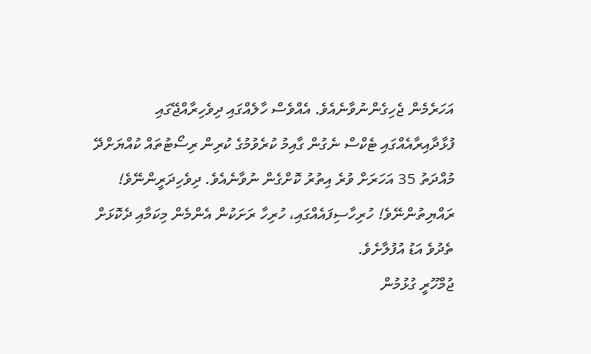އަހަރެމެން ޖެހިގެންނުވާނެއެވެ. އެއްވެސް ހާލެއްގައި ދިވެހިރާއްޖޭގައި ފުޅާދާއިރާއެއްގައި ޓެކްސް ނެގުން ގާއިމު ކުރެވުމުގެ ކުރިން ރިސޯޓުތައް ކުއްޔަށްދޭ މުއްދަތު 35 އަހަރަށް ވުރެ އިތުރު ކޮށްގެން ނުވާނެއެވެ. ދިވެހިދަރީންނޭވެ! ރައްޔިތުންނޭވެ! ހުރިހާސިފައެއްގައި، ހުރިހާ ރަށަކުން އެންމެން މިކަމާއި ދެކޮޅަށް ތެދުވެ އަޑު އުފުލާށެވެ.
ޖުމްހޫރީ ގުޅުމުން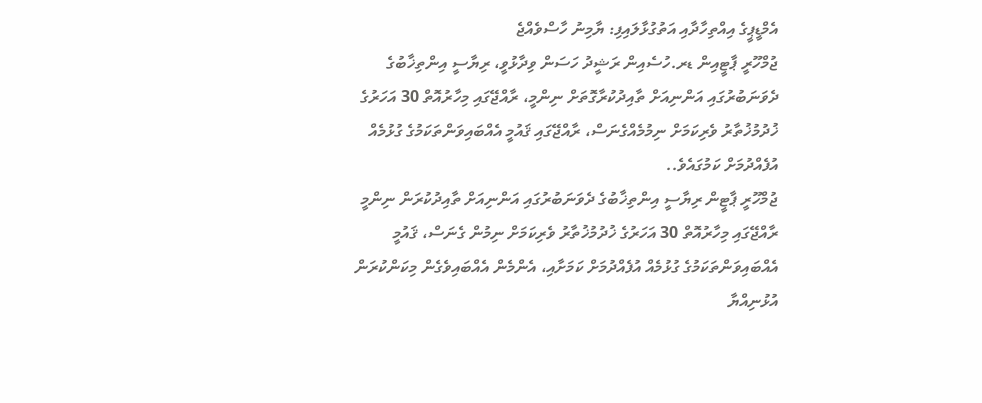އެމްޑީޕީގެ އިއްތިހާދާއި އަތުގުޅާލައިފި: ޔާމިނު ހާސްވެއްޖެ
ޖުމްހޫރީ ޕާޓީއިން ޑރ.ހުސެއިން ރަޝީދު ހަސަން ވިދާޅުވީ، ރިޔާސީ އިންތިޚާބުގެ ދެވަނަބުރުގައި އަންނިއަށް ތާއިދުކުރާގޮތަށް ނިންމީ، ރާއްޖޭގައި މިހާރުއޮތް 30 އަހަރުގެ ޚުދުމުޚުތާރު ވެރިކަމަށް ނިމުމެއްގެނަސް، ރާއްޖޭގައި ޤައުމީ އެއްބައިވަންތަކަމުގެ ގުޅުމެއް އުފެއްދުމަށް ކަމުގައެވެ..
ޖުމްހޫރީ ޕާޓީން ރިޔާސީ އިންތިޚާބުގެ ދެވަނަބުރުގައި އަންނިއަށް ތާއިދުކުރަން ނިންމީ ރާއްޖޭގައި މިހާރުއޮތް 30 އަހަރުގެ ޚުދުމުޚުތާރު ވެރިކަމަށް ނިމުން ގެނަސް، ޤައުމީ އެއްބައިވަންތަކަމުގެ ގުޅުމެއް އުފެއްދުމަށް ކަމަށާއި، އެންމެން އެއްބައިވެގެން މިކަންކުރަން އުޅުނިއްޔާ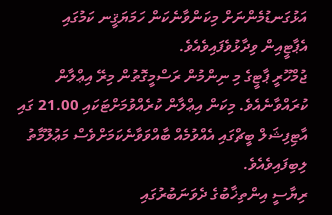އަޅުގަނޑުމެންނަށް މިކަންވާނެކަން ހަމަޔަޤީނ ކަމުގައި އެޕާޓީއިން ވިދާޅުވެފައިވެއެވެ.
ޖުމްހޫރީ ޕާޓީގެ މި ނިންމުން ރަސްމީގޮތުން މިރޭ އިޢްލާން ކުރައްވާނެއެވެ. މިކަން އިޢްލާން ކުރެއްވުމަށްޓަކައި 21.00 ގައި އާޓިފިޝަލް ބީޗްގައި އެއްވުމެއް ބާއްވަވާނެކަމަށްވެސް މަޢުލޫމާތު ލިބިފައިވެއެވެ.
ރިޔާސީ އިންތިޚާބުގެ ދެވަނަބުރުގައި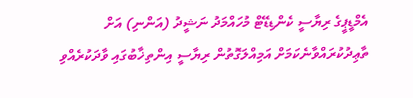އެމްޑީޕީގެ ރިޔާސީ ކެންޑިޑޭޓް މުހައްމަދު ނަޝީދު (އަންނި) އަށް ތާޢިދުކުރައްވާނެކަމަށް އަމިއްލަގޮތުން ރިޔާސީ އިންތިޚާބުގައި ވާދަކުރެއްވި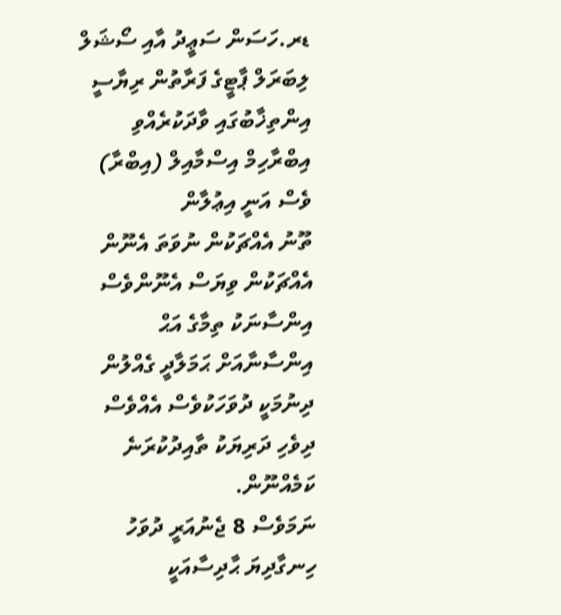ޑރ.ހަސަން ސަޢީދު އާއި ސޯޝަލް ލިބަރަލް ޕާޓީގެ ފަރާތުން ރިޔާސީ އިންތިޚާބުގައި ވާދަކުރެއްވި އިބްރާހިމް އިސްމާއިލް (އިބްރާ) ވެސް އަނީ އިޢުލާން
ތޫނު އެއްޗަކުން ނުވަތަ އެނޫން އެއްޗަކުން ވިޔަސް އެނޫންވެސް އިންސާނަކު ތިމާގެ އަޙް އިންސާނާއަށް ޙަމަލާދީ ގެއްލުން ދިނުމަކީ ދުވަހަކުވެސް އެއްވެސް ދިވެހި ދަރިޔަކު ތާއިދުކުރަނެ ކަމެއްނޫން.
ނަމަވެސް 8 ޖެނުއަރީ ދުވަހު ހިނގާދިޔަ ޙާދިސާއަކީ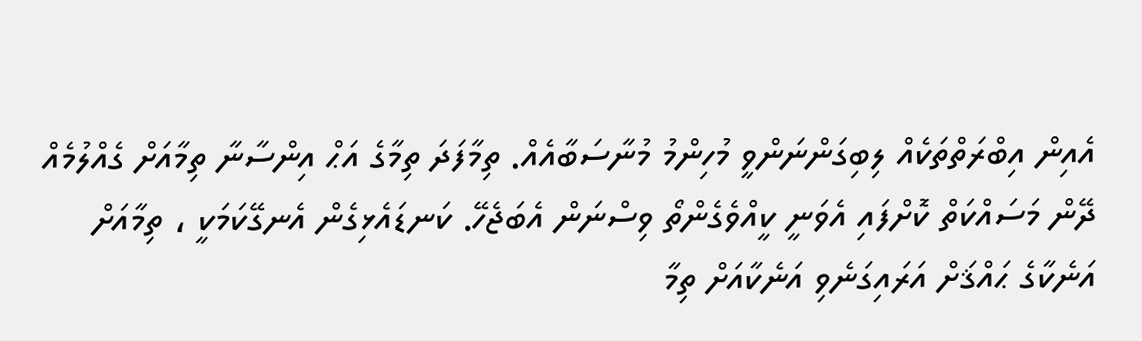އެއިން އިބްރަތްތަކެއް ލިބިގަންނަންވީ މުހިންމު މުނާސަބާއެއް. ތިމާފަދަ ތިމާގެ އަޙް އިންސާނާ ތިމާއަށް ގެއްލުމެއް ދޭން މަސައްކަތް ކޮށްފައި އެވަނީ ކީއްވެގެންތޯ ވިސްނަން އެބަޖެހޭ. ކަނޑައެޅިގެން އެނގޭކަމަކީ ، ތިމާއަށް އަނެކާގެ ޙައްޤަށް އަރައިގަނެވި އަނެކާއަށް ތިމާ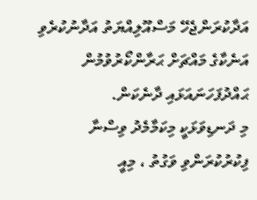އަދާކުރަންޖެހޭ މަސްއޫލިއްޔަތު އަދާނުކުރެވި އަނެކާގެ މައްޗަށް ޙަރާންކޯރުވުމުން ޙައްދުފަހަނައަޅައި ދާނެކަން.
މި ދަނޑިވަޅަކީ މިކަމާމެދު ވިސްނާ ފިކުރުކުރަންވި ވަގުތު ، މިއީ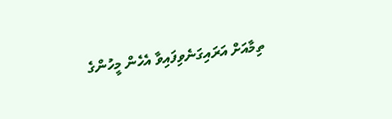ތިމާއަށް އަރައިގަނެވިފައިވާ އެހެން މީހުންގެ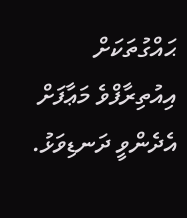ޙައްގުތަކަށް އިއުތިރާފްވެ މަޢާފަށް އެދެންވީ ދަނޑިވަޅު.